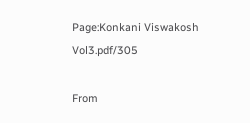Page:Konkani Viswakosh Vol3.pdf/305

From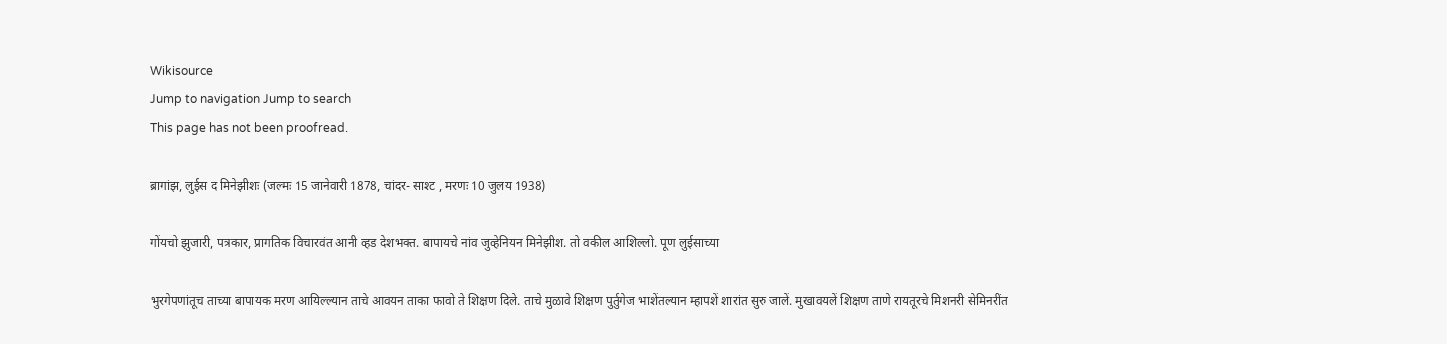Wikisource
Jump to navigation Jump to search
This page has not been proofread.

ब्रागांझ, लुईस द मिनेझीशः (जल्मः 15 जानेवारी 1878, चांदर- साश्ट , मरणः 10 जुलय 1938)

गोंयचो झुजारी, पत्रकार, प्रागतिक विचारवंत आनी व्हड देशभक्त. बापायचे नांव जुव्हेनियन मिनेझीश. तो वकील आशिल्लो. पूण लुईसाच्या

भुरगेपणांतूच ताच्या बापायक मरण आयिल्ल्यान ताचे आवयन ताका फावो ते शिक्षण दिले. ताचे मुळावे शिक्षण पुर्तुगेज भाशेंतल्यान म्हापशें शारांत सुरु जालें. मुखावयलें शिक्षण ताणे रायतूरचे मिशनरी सेमिनरींत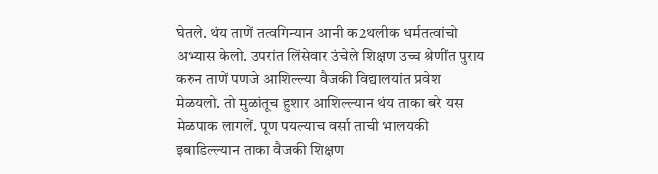घेतले. थंय ताणें तत्वगिन्यान आनी क2थलीक धर्मतत्वांचो अभ्यास केलो. उपरांत लिंसेवार उंचेले शिक्षण उच्च श्रेणींत पुराय करुन ताणें पणजे आशिल्ल्या वैजकी विद्यालयांत प्रवेश मेळयलो. तो मुळांतूच हुशार आशिल्ल्यान थंय ताका बरे यस मेळपाक लागलें. पूण पयल्याच वर्सा ताची भालयकी इबाडिल्ल्यान ताका वैजकी शिक्षण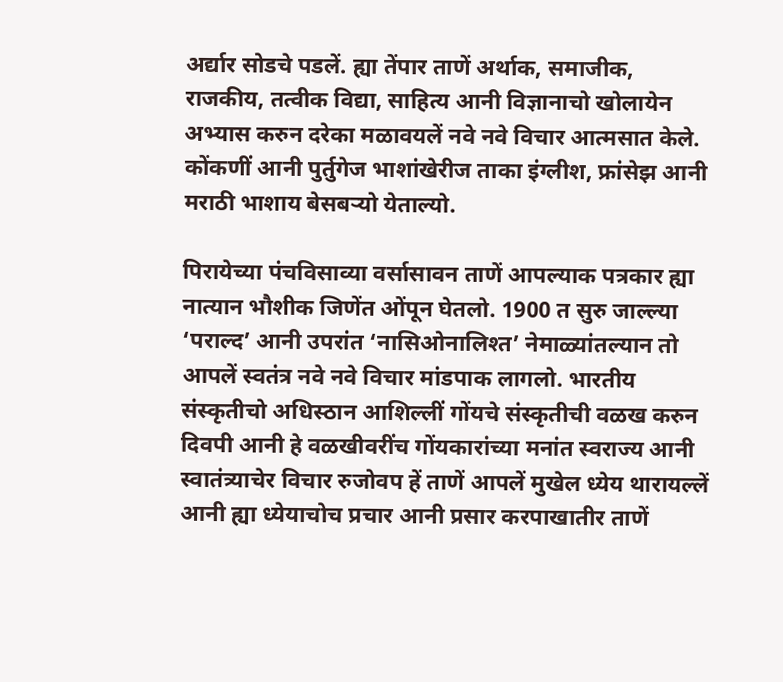अर्द्यार सोडचे पडलें. ह्या तेंपार ताणें अर्थाक, समाजीक, राजकीय, तत्वीक विद्या, साहित्य आनी विज्ञानाचो खोलायेन अभ्यास करुन दरेका मळावयलें नवे नवे विचार आत्मसात केले. कोंकणीं आनी पुर्तुगेज भाशांखेरीज ताका इंग्लीश, फ्रांसेझ आनी मराठी भाशाय बेसबऱ्यो येताल्यो.

पिरायेच्या पंचविसाव्या वर्सासावन ताणें आपल्याक पत्रकार ह्या नात्यान भौशीक जिणेंत ओंपून घेतलो. 1900 त सुरु जाल्ल्या ‘पराल्द’ आनी उपरांत ‘नासिओनालिश्त’ नेमाळ्यांतल्यान तो आपलें स्वतंत्र नवे नवे विचार मांडपाक लागलो. भारतीय संस्कृतीचो अधिस्ठान आशिल्लीं गोंयचे संस्कृतीची वळख करुन दिवपी आनी हे वळखीवरींच गोंयकारांच्या मनांत स्वराज्य आनी स्वातंत्र्याचेर विचार रुजोवप हें ताणें आपलें मुखेल ध्येय थारायल्लें आनी ह्या ध्येयाचोच प्रचार आनी प्रसार करपाखातीर ताणें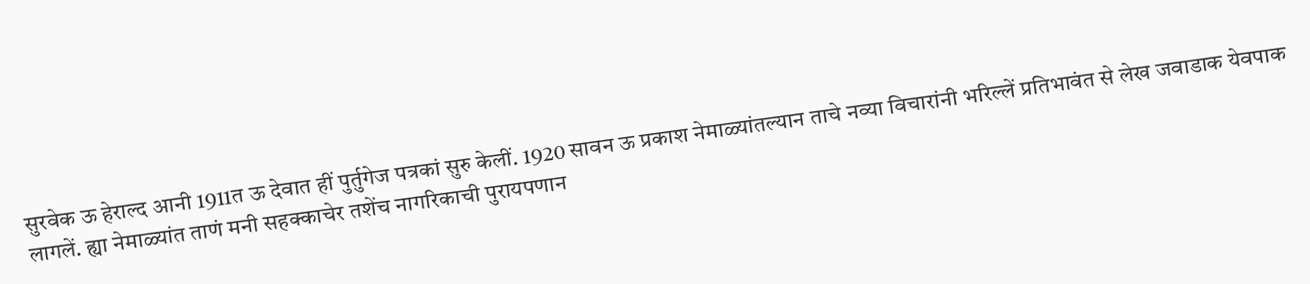सुरवेक ऊ हेराल्द आनी 1911त ऊ देवात हीं पुर्तुगेज पत्रकां सुरु केलीं. 1920 सावन ऊ प्रकाश नेमाळ्यांतल्यान ताचे नव्या विचारांनी भरिल्लें प्रतिभावंत से लेख जवाडाक येवपाक लागलें. ह्या नेमाळ्यांत ताणं मनी सहक्काचेर तशेंच नागरिकाची पुरायपणान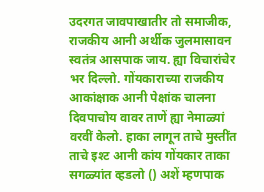उदरगत जावपाखातीर तो समाजीक, राजकीय आनी अर्थीक जुलमासावन स्वतंत्र आसपाक जाय. ह्या विचारांचेर भर दिल्लो. गोंयकाराच्या राजकीय आकांक्षाक आनी पेक्षांक चालना दिवपाचोय वावर ताणें ह्या नेमाळ्यां वरवीं केलो. हाका लागून ताचे मुस्तींत ताचे इश्ट आनी कांय गोंयकार ताका सगळ्यांत व्हडलो () अशें म्हणपाक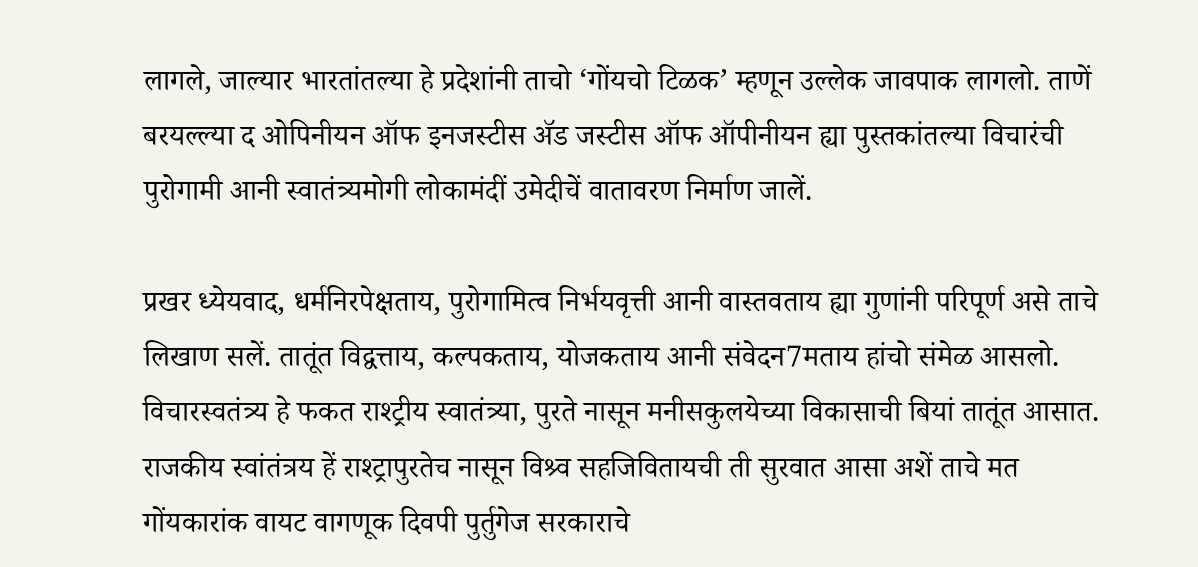लागले, जाल्यार भारतांतल्या हे प्रदेशांनी ताचो ‘गोंयचो टिळक’ म्हणून उल्लेक जावपाक लागलो. ताणें बरयल्ल्या द ओपिनीयन ऑफ इनजस्टीस ॲड जस्टीस ऑफ ऑपीनीयन ह्या पुस्तकांतल्या विचारंची पुरोगामी आनी स्वातंत्र्यमोगी लोकामंदीं उमेदीचें वातावरण निर्माण जालें.

प्रखर ध्येयवाद, धर्मनिरपेक्षताय, पुरोगामित्व निर्भयवृत्ती आनी वास्तवताय ह्या गुणांनी परिपूर्ण असे ताचे लिखाण सलें. तातूंत विद्वत्ताय, कल्पकताय, योजकताय आनी संवेदन7मताय हांचो संमेळ आसलो. विचारस्वतंत्र्य हे फकत राश्ट्रीय स्वातंत्र्या, पुरते नासून मनीसकुलयेच्या विकासाची बियां तातूंत आसात. राजकीय स्वांतंत्रय हें राश्ट्रापुरतेच नासून विश्र्व सहजिवितायची ती सुरवात आसा अशें ताचे मत गोंयकारांक वायट वागणूक दिवपी पुर्तुगेज सरकाराचे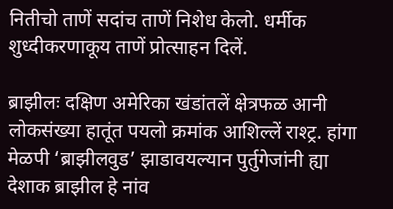नितीचो ताणें सदांच ताणें निशेध केलो. धर्मीक शुध्दीकरणाकूय ताणें प्रोत्साहन दिलें.

ब्राझीलः दक्षिण अमेरिका खंडांतलें क्षेत्रफळ आनी लोकसंख्या हातूंत पयलो क्रमांक आशिल्लें राश्ट्र. हांगा मेळपी ‘ब्राझीलवुड’ झाडावयल्यान पुर्तुगेजांनी ह्या देशाक ब्राझील हे नांव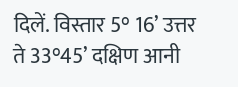दिलें. विस्तार 5° 16’ उत्तर ते 33°45’ दक्षिण आनी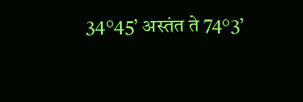34°45’ अस्तंत ते 74°3’